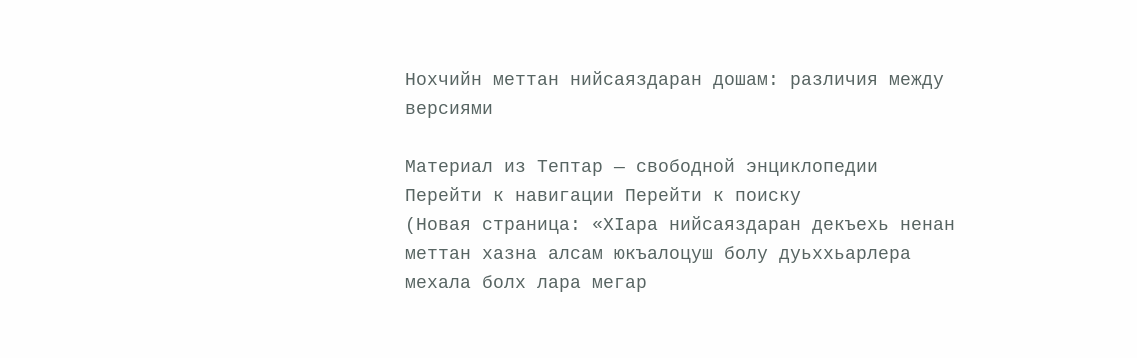Нохчийн меттан нийсаяздаран дошам: различия между версиями

Материал из Тептар — свободной энциклопедии
Перейти к навигации Перейти к поиску
(Новая страница: «ХIара нийсаяздаран декъехь ненан меттан хазна алсам юкъалоцуш болу дуьххьарлера мехала болх лара мегар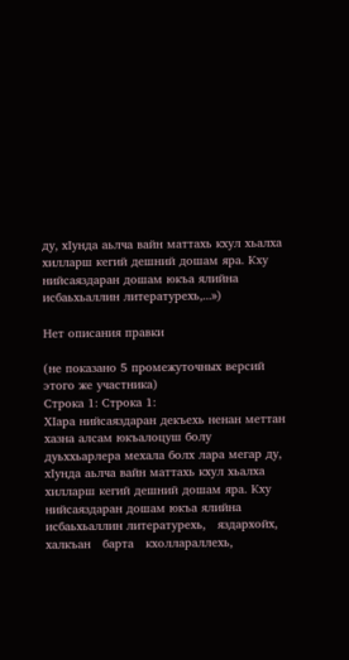ду, хIунда аьлча вайн маттахь кхул хьалха хилларш кегий дешний дошам яра. Кху нийсаяздаран дошам юкъа ялийна исбаьхьаллин литературехь,...»)

Нет описания правки

(не показано 5 промежуточных версий этого же участника)
Строка 1: Строка 1:
ХIара нийсаяздаран декъехь ненан меттан хазна алсам юкъалоцуш болу дуьххьарлера мехала болх лара мегар ду, хIунда аьлча вайн маттахь кхул хьалха хилларш кегий дешний дошам яра. Кху нийсаяздаран дошам юкъа ялийна исбаьхьаллин литературехь,   яздархойх,   халкъан   барта   кхоллараллехь,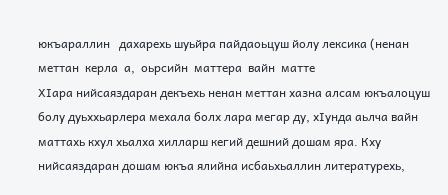юкъараллин   дахарехь шуьйра пайдаоьцуш йолу лексика (ненан  меттан  керла  а,  оьрсийн  маттера  вайн  матте
ХIара нийсаяздаран декъехь ненан меттан хазна алсам юкъалоцуш болу дуьххьарлера мехала болх лара мегар ду, хIунда аьлча вайн маттахь кхул хьалха хилларш кегий дешний дошам яра. Кху нийсаяздаран дошам юкъа ялийна исбаьхьаллин литературехь,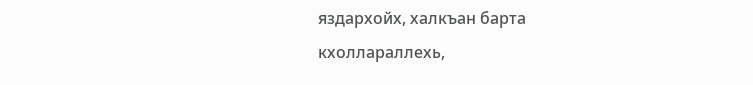яздархойх, халкъан барта кхоллараллехь,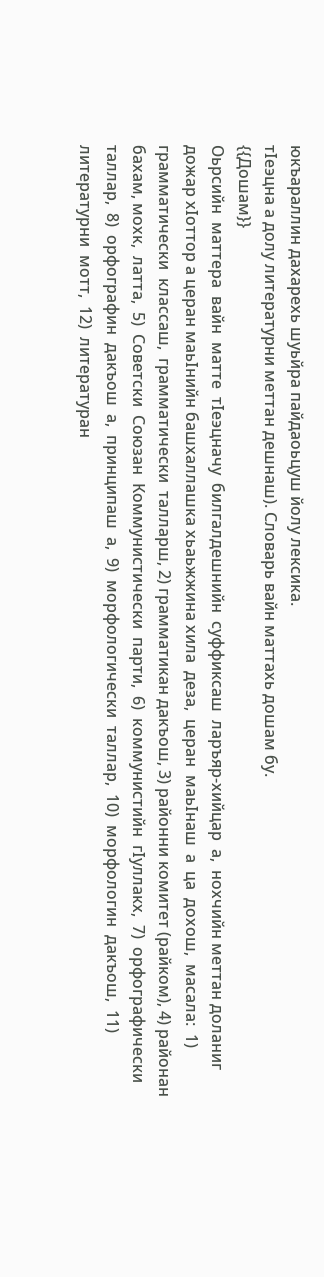юкъараллин дахарехь шуьйра пайдаоьцуш йолу лексика.
тIеэцна а долу литературни меттан дешнаш). Словарь вайн маттахь дошам бу.
{{Дошам}}
Оьрсийн  маттера  вайн  матте  тIеэцначу  билгалдешнийн  суффиксаш  ларъяр-хийцар  а,  нохчийн меттан доланиг дожар хIоттор а церан маьIнийн башхаллашка хьаьжжина хила  деза,  церан  маьIнаш  а  ца  дохош,  масала:  1)  грамматически  классаш,  грамматически  талларш, 2) грамматикан дакъош, 3) районни комитет (райком), 4) районан бахам, мохк,  латта,  5)  Советски  Союзан  Коммунистически  парти,  6)  коммунистийн  гIуллакх,  7)  орфографически  таллар,  8)  орфографин  дакъош  а,  принципаш  а,  9)  морфологически  таллар,  10)  морфологин  дакъош,  11)  литературни  мотт,  12)  литературан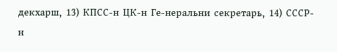декхарш,  13)  КПСС-н  ЦК-н  Ге-неральни  секретарь,  14)  СССР-н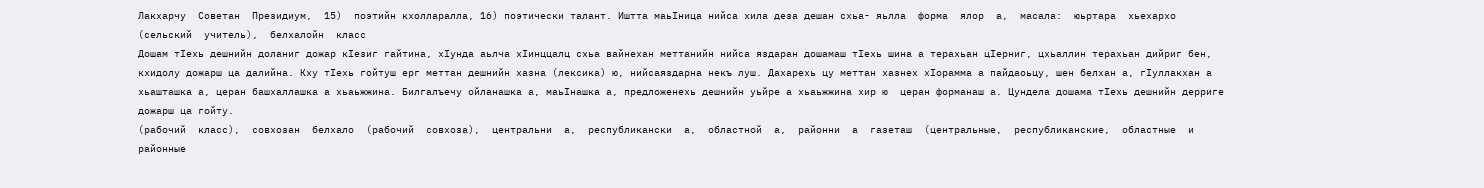Лакхарчу  Советан  Президиум,  15)  поэтийн кхолларалла, 16) поэтически талант. Иштта маьIница нийса хила деза дешан схьа- яьлла  форма  ялор  а,  масала:  юьртара  хьехархо  (сельский  учитель),  белхалойн  класс
Дошам тIехь дешнийн доланиг дожар кIезиг гайтина, хIунда аьлча хIинццалц схьа вайнехан меттанийн нийса яздаран дошамаш тIехь шина а терахьан цIерниг, цхьаллин терахьан дийриг бен, кхидолу дожарш ца далийна. Кху тIехь гойтуш ерг меттан дешнийн хазна (лексика) ю, нийсаяздарна некъ луш. Дахарехь цу меттан хазнех хIорамма а пайдаоьцу, шен белхан а, гIуллакхан а хьашташка а, церан башхаллашка а хьаьжжина. Билгалъечу ойланашка а, маьIнашка а, предложенехь дешнийн уьйре а хьаьжжина хир ю  церан форманаш а. Цундела дошама тIехь дешнийн дерриге дожарш ца гойту.
(рабочий  класс),  совхозан  белхало  (рабочий  совхоза),  центральни  а,  республикански  а,  областной  а,  районни  а  газеташ  (центральные,  республиканские,  областные  и  районные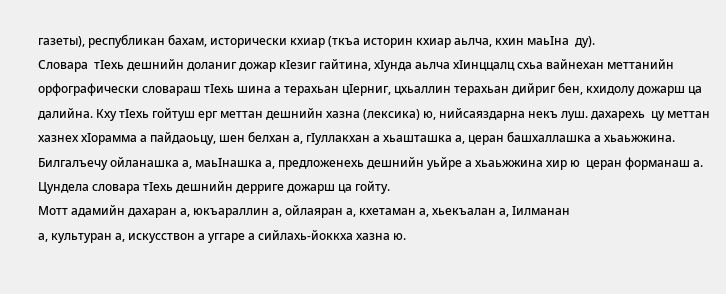газеты), республикан бахам, исторически кхиар (ткъа историн кхиар аьлча, кхин маьIна  ду).
Словара  тIехь дешнийн доланиг дожар кIезиг гайтина, хIунда аьлча хIинццалц схьа вайнехан меттанийн орфографически словараш тIехь шина а терахьан цIерниг, цхьаллин терахьан дийриг бен, кхидолу дожарш ца далийна. Кху тIехь гойтуш ерг меттан дешнийн хазна (лексика) ю, нийсаяздарна некъ луш. дахарехь  цу меттан хазнех хIорамма а пайдаоьцу, шен белхан а, гIуллакхан а хьашташка а, церан башхаллашка а хьаьжжина. Билгалъечу ойланашка а, маьIнашка а, предложенехь дешнийн уьйре а хьаьжжина хир ю  церан форманаш а. Цундела словара тIехь дешнийн дерриге дожарш ца гойту.
Мотт адамийн дахаран а, юкъараллин а, ойлаяран а, кхетаман а, хьекъалан а, Iилманан
а, культуран а, искусствон а уггаре а сийлахь-йоккха хазна ю.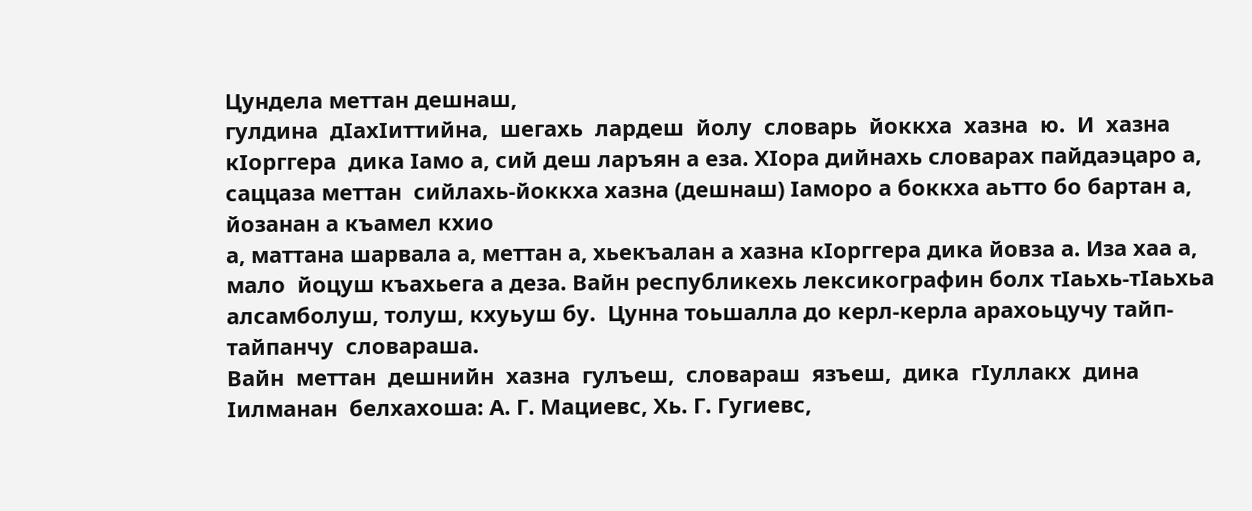Цундела меттан дешнаш,
гулдина  дIахIиттийна,  шегахь  лардеш  йолу  словарь  йоккха  хазна  ю.  И  хазна  кIорггера  дика Iамо а, сий деш ларъян а еза. ХIора дийнахь словарах пайдаэцаро а, саццаза меттан  сийлахь-йоккха хазна (дешнаш) Iаморо а боккха аьтто бо бартан а, йозанан а къамел кхио
а, маттана шарвала а, меттан а, хьекъалан а хазна кIорггера дика йовза а. Иза хаа а, мало  йоцуш къахьега а деза. Вайн республикехь лексикографин болх тIаьхь-тIаьхьа  алсамболуш, толуш, кхуьуш бу.  Цунна тоьшалла до керл-керла арахоьцучу тайп-тайпанчу  словараша.
Вайн  меттан  дешнийн  хазна  гулъеш,  словараш  язъеш,  дика  гIуллакх  дина  Iилманан  белхахоша: А. Г. Мациевс, Хь. Г. Гугиевс,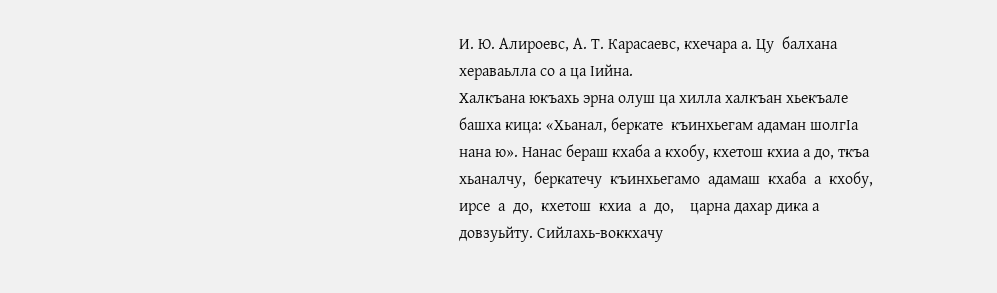И. Ю. Алироевс, А. Т. Карасаевс, кхечара а. Цу  балхана хераваьлла со а ца Iийна.
Халкъана юкъахь эрна олуш ца хилла халкъан хьекъале башха кица: «Хьанал, беркате  къинхьегам адаман шолгIа нана ю». Нанас бераш кхаба а кхобу, кхетош кхиа а до, ткъа  хьаналчу,  беркатечу  къинхьегамо  адамаш  кхаба  а  кхобу,  ирсе  а  до,  кхетош  кхиа  а  до,    царна дахар дика а довзуьйту. Сийлахь-воккхачу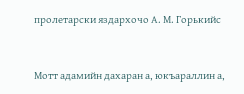пролетарски яздархочо А. М. Горькийс


Мотт адамийн дахаран а, юкъараллин а,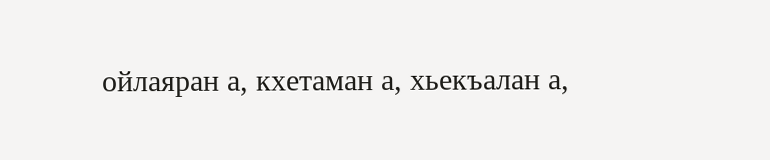ойлаяран а, кхетаман а, хьекъалан а,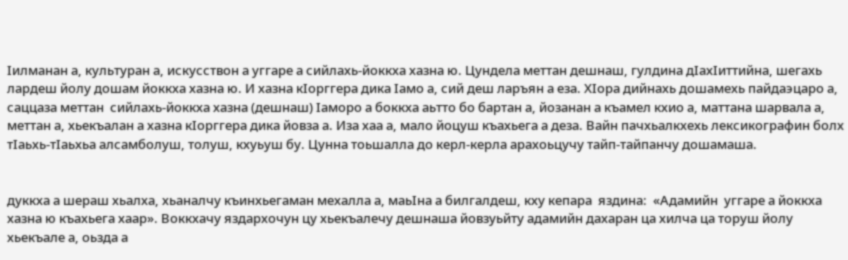Iилманан а, культуран а, искусствон а уггаре а сийлахь-йоккха хазна ю. Цундела меттан дешнаш, гулдина дIахIиттийна, шегахь лардеш йолу дошам йоккха хазна ю. И хазна кIорггера дика Iамо а, сий деш ларъян а еза. ХIора дийнахь дошамехь пайдаэцаро а, саццаза меттан  сийлахь-йоккха хазна (дешнаш) Iаморо а боккха аьтто бо бартан а, йозанан а къамел кхио а, маттана шарвала а, меттан а, хьекъалан а хазна кIорггера дика йовза а. Иза хаа а, мало йоцуш къахьега а деза. Вайн пачхьалкхехь лексикографин болх тIаьхь-тIаьхьа алсамболуш, толуш, кхуьуш бу. Цунна тоьшалла до керл-керла арахоьцучу тайп-тайпанчу дошамаша.


дуккха а шераш хьалха, хьаналчу къинхьегаман мехалла а, маьIна а билгалдеш, кху кепара  яздина:  «Адамийн  уггаре а йоккха хазна ю къахьега хаар». Воккхачу яздархочун цу хьекъалечу дешнаша йовзуьйту адамийн дахаран ца хилча ца торуш йолу хьекъале а, оьзда а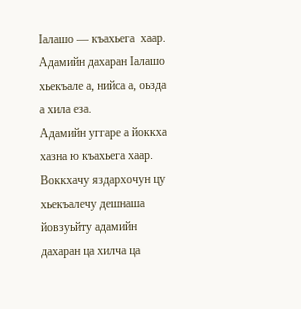Iалашо — къахьега  хаар. Адамийн дахаран Iалашо хьекъале а, нийса а, оьзда а хила еза.
Адамийн уггаре а йоккха хазна ю къахьега хаар. Воккхачу яздархочун цу хьекъалечу дешнаша йовзуьйту адамийн дахаран ца хилча ца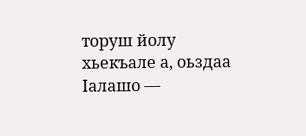торуш йолу хьекъале а, оьздаа Iалашо —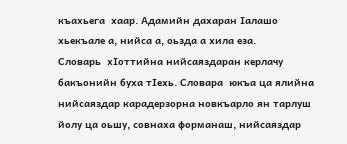къахьега  хаар. Адамийн дахаран Iалашо хьекъале а, нийса а, оьзда а хила еза.
Словарь  хIоттийна нийсаяздаран керлачу бакъонийн буха тIехь. Словара  юкъа ца ялийна нийсаяздар карадерзорна новкъарло ян тарлуш йолу ца оьшу, совнаха форманаш, нийсаяздар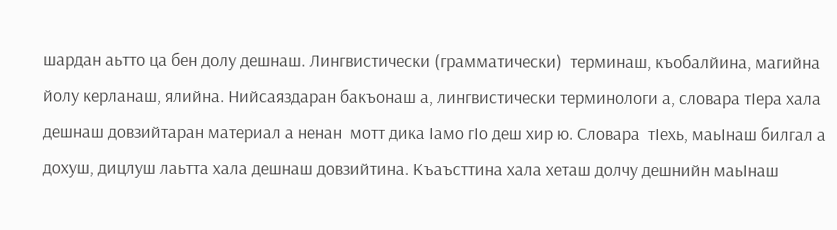шардан аьтто ца бен долу дешнаш. Лингвистически (грамматически)  терминаш, къобалйина, магийна йолу керланаш, ялийна. Нийсаяздаран бакъонаш а, лингвистически терминологи а, словара тIера хала дешнаш довзийтаран материал а ненан  мотт дика Iамо гIо деш хир ю. Словара  тIехь, маьIнаш билгал а дохуш, дицлуш лаьтта хала дешнаш довзийтина. Къаъсттина хала хеташ долчу дешнийн маьIнаш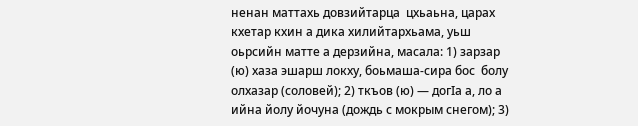ненан маттахь довзийтарца  цхьаьна, царах кхетар кхин а дика хилийтархьама, уьш оьрсийн матте а дерзийна, масала: 1) зарзар (ю) хаза эшарш локху, боьмаша-сира бос  болу олхазар (соловей); 2) ткъов (ю) — догIа а, ло а ийна йолу йочуна (дождь с мокрым снегом); 3)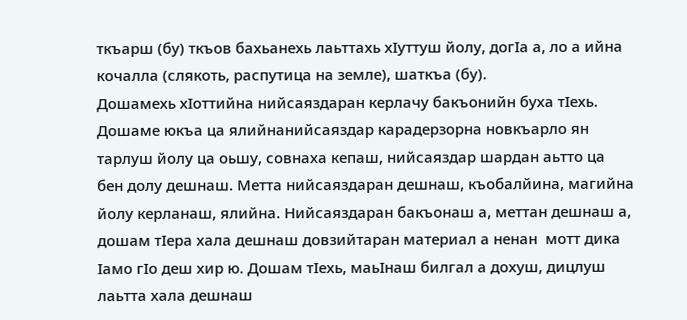ткъарш (бу) ткъов бахьанехь лаьттахь хIуттуш йолу, догIа а, ло а ийна кочалла (слякоть, распутица на земле), шаткъа (бу).
Дошамехь хIоттийна нийсаяздаран керлачу бакъонийн буха тIехь. Дошаме юкъа ца ялийнанийсаяздар карадерзорна новкъарло ян тарлуш йолу ца оьшу, совнаха кепаш, нийсаяздар шардан аьтто ца бен долу дешнаш. Метта нийсаяздаран дешнаш, къобалйина, магийна йолу керланаш, ялийна. Нийсаяздаран бакъонаш а, меттан дешнаш а, дошам тIера хала дешнаш довзийтаран материал а ненан  мотт дика Iамо гIо деш хир ю. Дошам тIехь, маьIнаш билгал а дохуш, дицлуш лаьтта хала дешнаш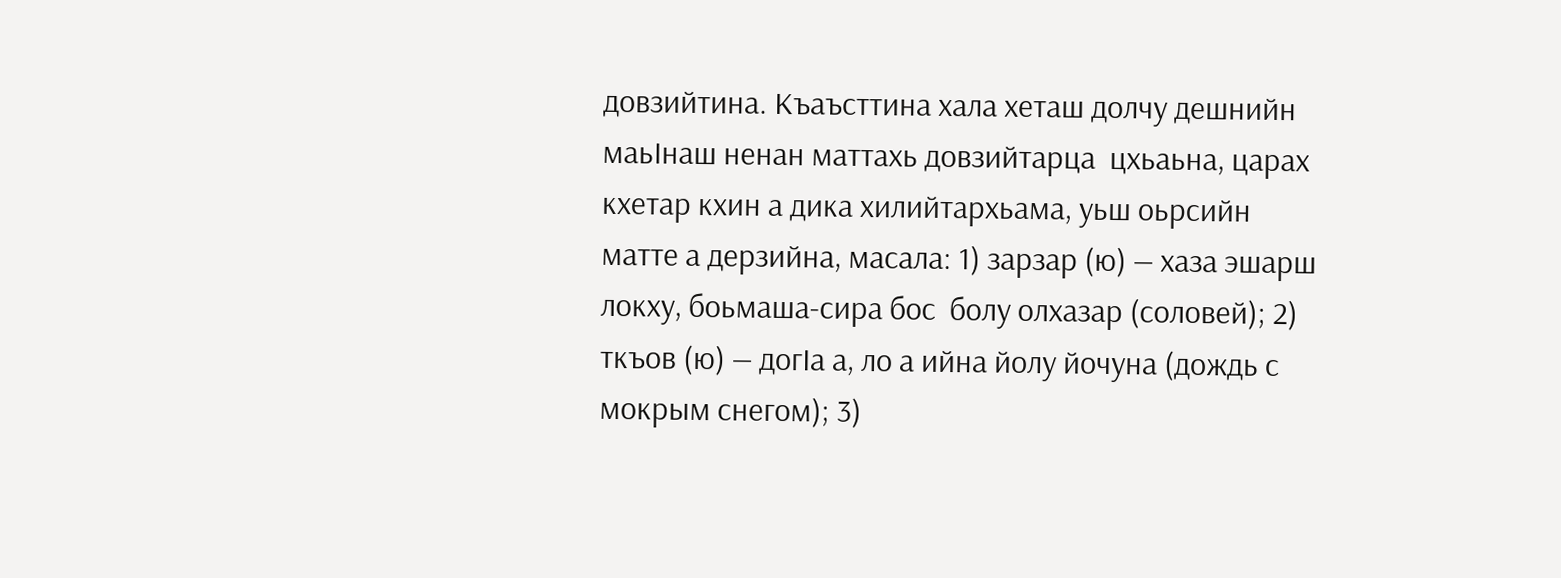довзийтина. Къаъсттина хала хеташ долчу дешнийн маьIнаш ненан маттахь довзийтарца  цхьаьна, царах кхетар кхин а дика хилийтархьама, уьш оьрсийн матте а дерзийна, масала: 1) зарзар (ю) — хаза эшарш локху, боьмаша-сира бос  болу олхазар (соловей); 2) ткъов (ю) — догIа а, ло а ийна йолу йочуна (дождь с мокрым снегом); 3)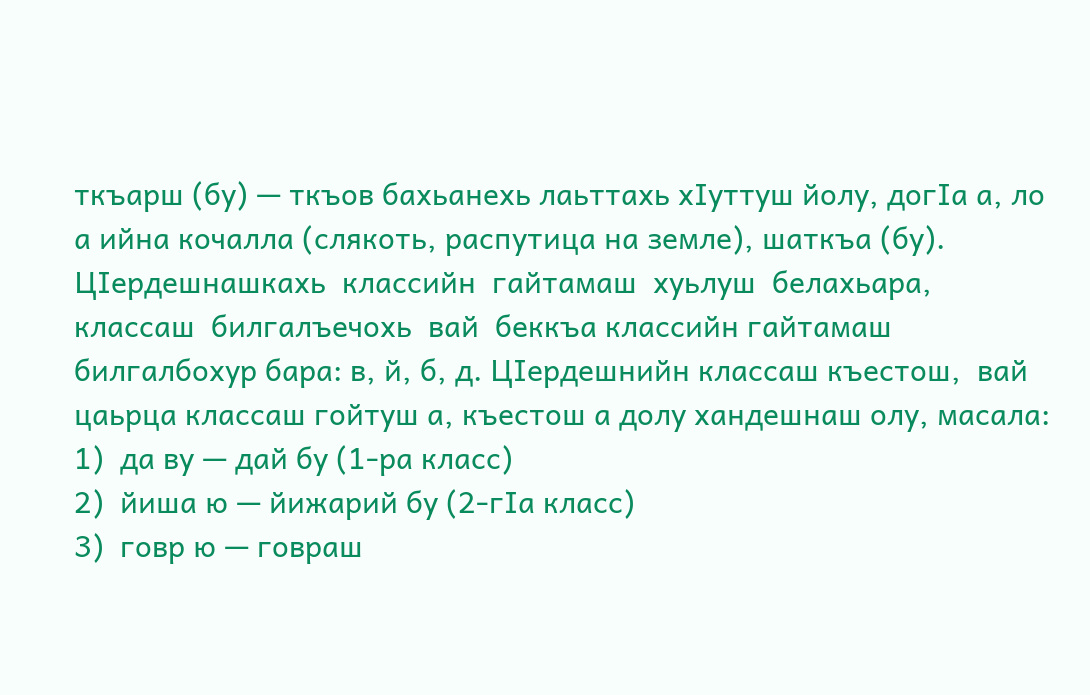ткъарш (бу) — ткъов бахьанехь лаьттахь хIуттуш йолу, догIа а, ло а ийна кочалла (слякоть, распутица на земле), шаткъа (бу).
ЦIердешнашкахь  классийн  гайтамаш  хуьлуш  белахьара,  классаш  билгалъечохь  вай  беккъа классийн гайтамаш билгалбохур бара: в, й, б, д. ЦIердешнийн классаш къестош,  вай цаьрца классаш гойтуш а, къестош а долу хандешнаш олу, масала:
1)  да ву — дай бу (1-ра класс)
2)  йиша ю — йижарий бу (2-гIа класс)
3)  говр ю — говраш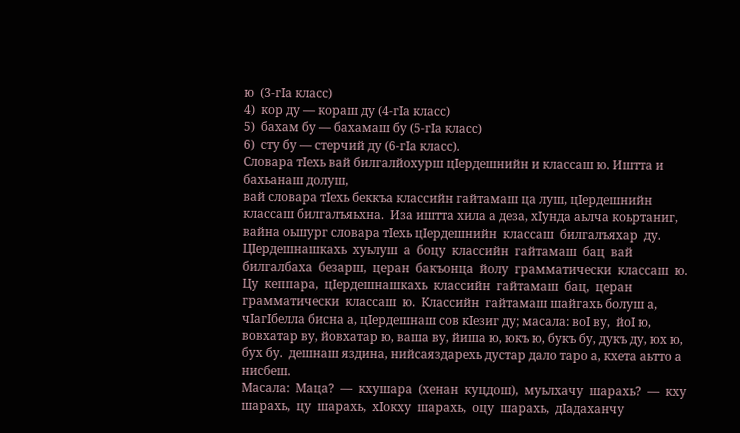ю  (3-гIа класс)
4)  кор ду — кораш ду (4-гIа класс)
5)  бахам бу — бахамаш бу (5-гIа класс)
6)  сту бу — стерчий ду (6-гIа класс).
Словара тIехь вай билгалйохурш цIердешнийн и классаш ю. Иштта и бахьанаш долуш,
вай словара тIехь беккъа классийн гайтамаш ца луш, цIердешнийн классаш билгалъяьхна.  Иза иштта хила а деза, хIунда аьлча коьртаниг, вайна оьшург словара тIехь цIердешнийн  классаш  билгалъяхар  ду.  ЦIердешнашкахь  хуьлуш  а  боцу  классийн  гайтамаш  бац  вай  билгалбаха  безарш,  церан  бакъонца  йолу  грамматически  классаш  ю.  Цу  кеппара,  цIердешнашкахь  классийн  гайтамаш  бац,  церан  грамматически  классаш  ю.  Классийн  гайтамаш шайгахь болуш а, чIагIбелла бисна а, цIердешнаш сов кIезиг ду; масала: воI ву,  йоI ю, вовхатар ву, йовхатар ю, ваша ву, йиша ю, юкъ ю, букъ бу, дукъ ду, юх ю, бух бу.  дешнаш яздина, нийсаяздарехь дустар дало таро а, кхета аьтто а нисбеш.
Масала:  Маца?  —  кхушара  (хенан  куцдош),  муьлхачу  шарахь?  —  кху  шарахь,  цу  шарахь,  хIокху  шарахь,  оцу  шарахь,  дIадаханчу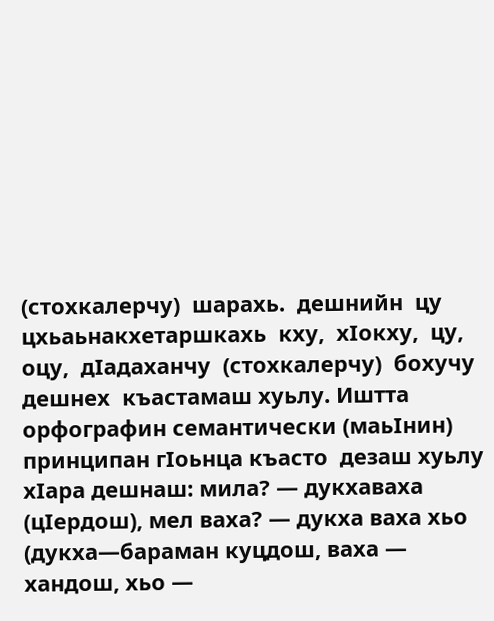(стохкалерчу)  шарахь.  дешнийн  цу  цхьаьнакхетаршкахь  кху,  хIокху,  цу,  оцу,  дIадаханчу  (стохкалерчу)  бохучу  дешнех  къастамаш хуьлу. Иштта орфографин семантически (маьIнин) принципан гIоьнца къасто  дезаш хуьлу хIара дешнаш: мила? — дукхаваха (цIердош), мел ваха? — дукха ваха хьо  (дукха—бараман куцдош, ваха — хандош, хьо —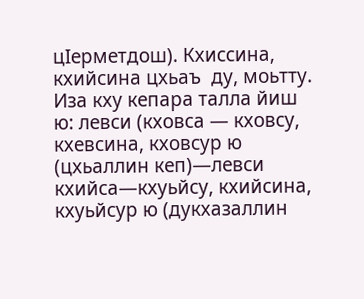цIерметдош). Кхиссина, кхийсина цхьаъ  ду, моьтту. Иза кху кепара талла йиш  ю: левси (кховса — кховсу, кхевсина, кховсур ю  (цхьаллин кеп)—левси кхийса—кхуьйсу, кхийсина, кхуьйсур ю (дукхазаллин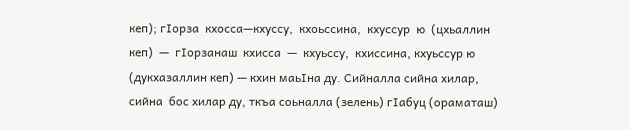кеп); гIорза  кхосса—кхуссу,  кхоьссина,  кхуссур  ю  (цхьаллин  кеп)  —  гIорзанаш  кхисса  —  кхуьссу,  кхиссина, кхуьссур ю (дукхазаллин кеп) — кхин маьIна ду. Сийналла сийна хилар, сийна  бос хилар ду, ткъа соьналла (зелень) гIабуц (ораматаш)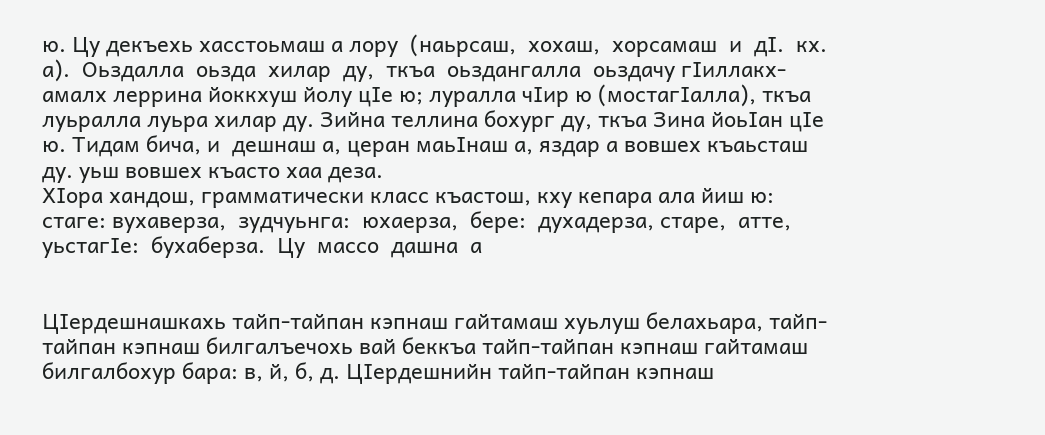ю. Цу декъехь хасстоьмаш а лору  (наьрсаш,  хохаш,  хорсамаш  и  дI.  кх.  а).  Оьздалла  оьзда  хилар  ду,  ткъа  оьздангалла  оьздачу гIиллакх-амалх леррина йоккхуш йолу цIе ю; луралла чIир ю (мостагIалла), ткъа  луьралла луьра хилар ду. Зийна теллина бохург ду, ткъа Зина йоьIан цIе ю. Тидам бича, и  дешнаш а, церан маьIнаш а, яздар а вовшех къаьсташ ду. уьш вовшех къасто хаа деза.
ХIора хандош, грамматически класс къастош, кху кепара ала йиш ю: стаге: вухаверза,  зудчуьнга:  юхаерза,  бере:  духадерза, старе,  атте,  уьстагIе:  бухаберза.  Цу  массо  дашна  а


ЦIердешнашкахь тайп-тайпан кэпнаш гайтамаш хуьлуш белахьара, тайп-тайпан кэпнаш билгалъечохь вай беккъа тайп-тайпан кэпнаш гайтамаш билгалбохур бара: в, й, б, д. ЦIердешнийн тайп-тайпан кэпнаш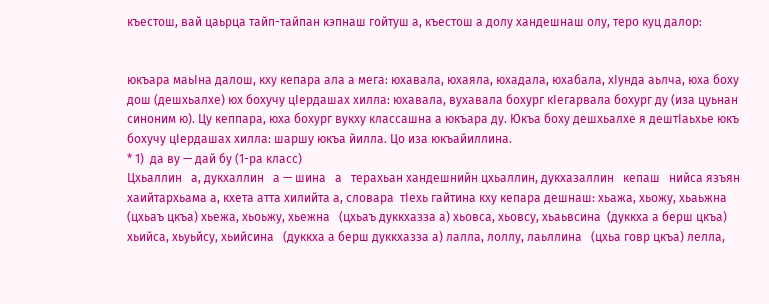къестош, вай цаьрца тайп-тайпан кэпнаш гойтуш а, къестош а долу хандешнаш олу, теро куц далор:


юкъара маьIна далош, кху кепара ала а мега: юхавала, юхаяла, юхадала, юхабала, хIунда аьлча, юха боху дош (дешхьалхе) юх бохучу цIердашах хилла: юхавала, вухавала бохург кIегарвала бохург ду (иза цуьнан синоним ю). Цу кеппара, юха бохург вукху классашна а юкъара ду. Юкъа боху дешхьалхе я дештIаьхье юкъ бохучу цIердашах хилла: шаршу юкъа йилла. Цо иза юкъайиллина.
* 1)  да ву — дай бу (1-ра класс)
Цхьаллин   а, дукхаллин   а — шина   а   терахьан хандешнийн цхьаллин, дукхазаллин   кепаш   нийса язъян хаийтархьама а, кхета атта хилийта а, словара  тIехь гайтина кху кепара дешнаш: хьажа, хьожу, хьаьжна   (цхьаъ цкъа) хьежа, хьоьжу, хьежна   (цхьаъ дуккхазза а) хьовса, хьовсу, хьаьвсина  (дуккха а берш цкъа) хьийса, хьуьйсу, хьийсина   (дуккха а берш дуккхазза а) лалла, лоллу, лаьллина   (цхьа говр цкъа) лелла,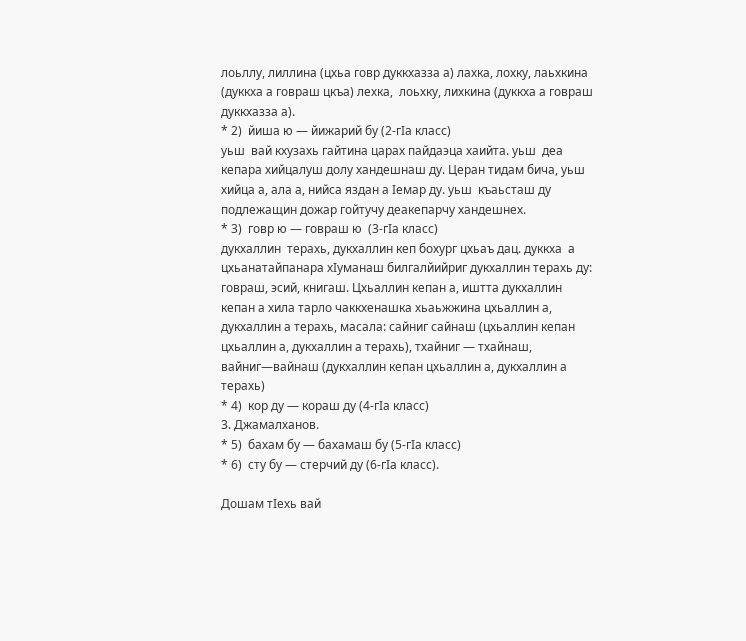лоьллу, лиллина (цхьа говр дуккхазза а) лахка, лохку, лаьхкина (дуккха а говраш цкъа) лехка,  лоьхку, лихкина (дуккха а говраш дуккхазза а).
* 2)  йиша ю — йижарий бу (2-гIа класс)
уьш  вай кхузахь гайтина царах пайдаэца хаийта. уьш  деа кепара хийцалуш долу хандешнаш ду. Церан тидам бича, уьш хийца а, ала а, нийса яздан а Iемар ду. уьш  къаьсташ ду подлежащин дожар гойтучу деакепарчу хандешнех.
* 3)  говр ю — говраш ю  (3-гIа класс)
дукхаллин  терахь, дукхаллин кеп бохург цхьаъ дац. дуккха  а цхьанатайпанара хIуманаш билгалйийриг дукхаллин терахь ду: говраш, эсий, книгаш. Цхьаллин кепан а, иштта дукхаллин кепан а хила тарло чаккхенашка хьаьжжина цхьаллин а, дукхаллин а терахь, масала: сайниг сайнаш (цхьаллин кепан цхьаллин а, дукхаллин а терахь), тхайниг — тхайнаш, вайниг—вайнаш (дукхаллин кепан цхьаллин а, дукхаллин а терахь)
* 4)  кор ду — кораш ду (4-гIа класс)
3. Джамалханов.
* 5)  бахам бу — бахамаш бу (5-гIа класс)
* 6)  сту бу — стерчий ду (6-гIа класс).

Дошам тIехь вай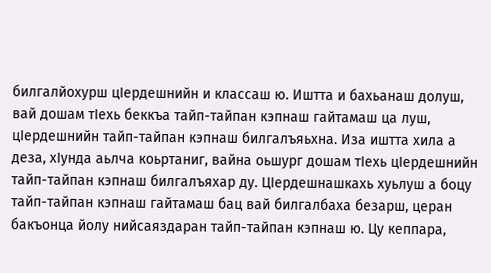билгалйохурш цIердешнийн и классаш ю. Иштта и бахьанаш долуш, вай дошам тIехь беккъа тайп-тайпан кэпнаш гайтамаш ца луш, цIердешнийн тайп-тайпан кэпнаш билгалъяьхна. Иза иштта хила а деза, хIунда аьлча коьртаниг, вайна оьшург дошам тIехь цIердешнийн тайп-тайпан кэпнаш билгалъяхар ду. ЦIердешнашкахь хуьлуш а боцу тайп-тайпан кэпнаш гайтамаш бац вай билгалбаха безарш, церан бакъонца йолу нийсаяздаран тайп-тайпан кэпнаш ю. Цу кеппара,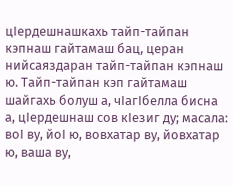цIердешнашкахь тайп-тайпан кэпнаш гайтамаш бац, церан нийсаяздаран тайп-тайпан кэпнаш ю. Тайп-тайпан кэп гайтамаш шайгахь болуш а, чIагIбелла бисна а, цIердешнаш сов кIезиг ду; масала: воI ву, йоI ю, вовхатар ву, йовхатар ю, ваша ву,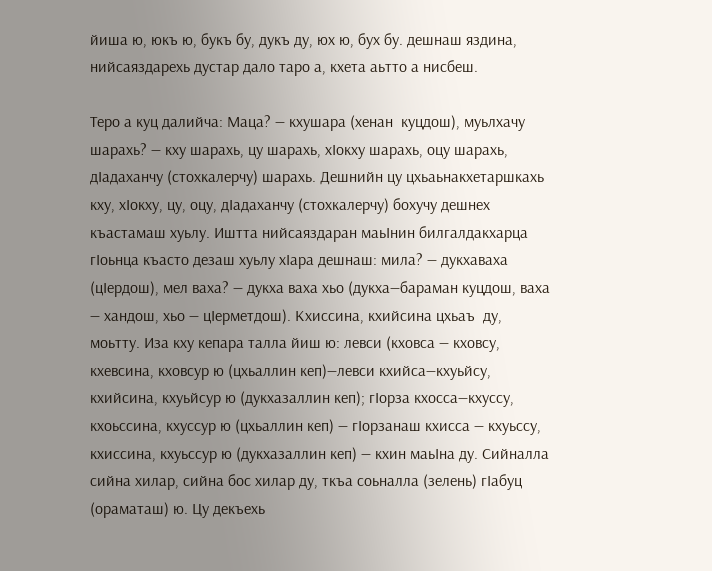йиша ю, юкъ ю, букъ бу, дукъ ду, юх ю, бух бу. дешнаш яздина, нийсаяздарехь дустар дало таро а, кхета аьтто а нисбеш.

Теро а куц далийча: Маца? — кхушара (хенан  куцдош), муьлхачу шарахь? — кху шарахь, цу шарахь, хIокху шарахь, оцу шарахь, дIадаханчу (стохкалерчу) шарахь. Дешнийн цу цхьаьнакхетаршкахь кху, хIокху, цу, оцу, дIадаханчу (стохкалерчу) бохучу дешнех къастамаш хуьлу. Иштта нийсаяздаран маьIнин билгалдакхарца гIоьнца къасто дезаш хуьлу хIара дешнаш: мила? — дукхаваха (цIердош), мел ваха? — дукха ваха хьо (дукха—бараман куцдош, ваха — хандош, хьо — цIерметдош). Кхиссина, кхийсина цхьаъ  ду, моьтту. Иза кху кепара талла йиш ю: левси (кховса — кховсу, кхевсина, кховсур ю (цхьаллин кеп)—левси кхийса—кхуьйсу, кхийсина, кхуьйсур ю (дукхазаллин кеп); гIорза кхосса—кхуссу, кхоьссина, кхуссур ю (цхьаллин кеп) — гIорзанаш кхисса — кхуьссу, кхиссина, кхуьссур ю (дукхазаллин кеп) — кхин маьIна ду. Сийналла сийна хилар, сийна бос хилар ду, ткъа соьналла (зелень) гIабуц (ораматаш) ю. Цу декъехь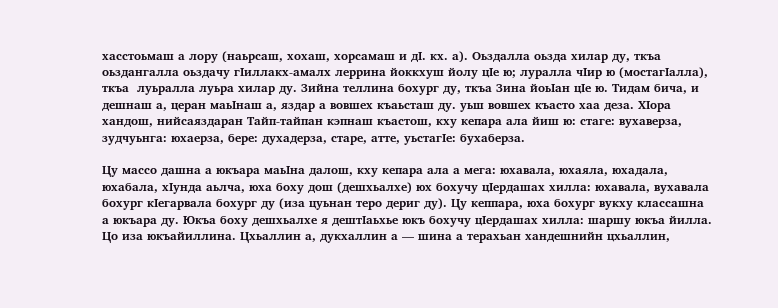хасстоьмаш а лору (наьрсаш, хохаш, хорсамаш и дI. кх. а). Оьздалла оьзда хилар ду, ткъа оьздангалла оьздачу гIиллакх-амалх леррина йоккхуш йолу цIе ю; луралла чIир ю (мостагIалла), ткъа  луьралла луьра хилар ду. Зийна теллина бохург ду, ткъа Зина йоьIан цIе ю. Тидам бича, и дешнаш а, церан маьIнаш а, яздар а вовшех къаьсташ ду. уьш вовшех къасто хаа деза. ХIора хандош, нийсаяздаран Тайп-тайпан кэпнаш къастош, кху кепара ала йиш ю: стаге: вухаверза, зудчуьнга: юхаерза, бере: духадерза, старе, атте, уьстагIе: бухаберза.

Цу массо дашна а юкъара маьIна далош, кху кепара ала а мега: юхавала, юхаяла, юхадала, юхабала, хIунда аьлча, юха боху дош (дешхьалхе) юх бохучу цIердашах хилла: юхавала, вухавала бохург кIегарвала бохург ду (иза цуьнан теро дериг ду). Цу кеппара, юха бохург вукху классашна а юкъара ду. Юкъа боху дешхьалхе я дештIаьхье юкъ бохучу цIердашах хилла: шаршу юкъа йилла. Цо иза юкъайиллина. Цхьаллин а, дукхаллин а — шина а терахьан хандешнийн цхьаллин,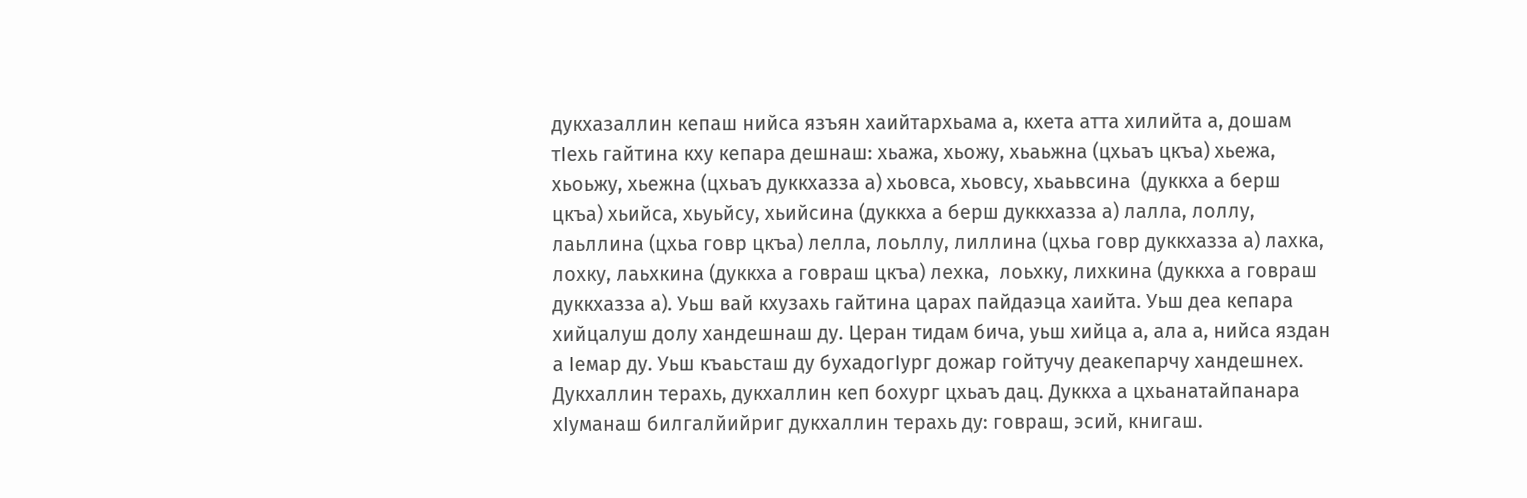дукхазаллин кепаш нийса язъян хаийтархьама а, кхета атта хилийта а, дошам тIехь гайтина кху кепара дешнаш: хьажа, хьожу, хьаьжна (цхьаъ цкъа) хьежа, хьоьжу, хьежна (цхьаъ дуккхазза а) хьовса, хьовсу, хьаьвсина  (дуккха а берш цкъа) хьийса, хьуьйсу, хьийсина (дуккха а берш дуккхазза а) лалла, лоллу, лаьллина (цхьа говр цкъа) лелла, лоьллу, лиллина (цхьа говр дуккхазза а) лахка, лохку, лаьхкина (дуккха а говраш цкъа) лехка,  лоьхку, лихкина (дуккха а говраш дуккхазза а). Уьш вай кхузахь гайтина царах пайдаэца хаийта. Уьш деа кепара хийцалуш долу хандешнаш ду. Церан тидам бича, уьш хийца а, ала а, нийса яздан а Iемар ду. Уьш къаьсташ ду бухадогIург дожар гойтучу деакепарчу хандешнех. Дукхаллин терахь, дукхаллин кеп бохург цхьаъ дац. Дуккха а цхьанатайпанара хIуманаш билгалйийриг дукхаллин терахь ду: говраш, эсий, книгаш.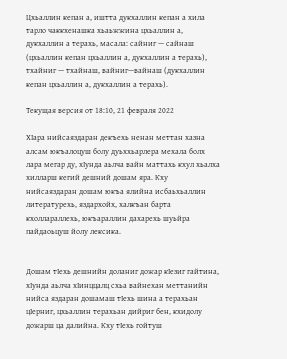Цхьаллин кепан а, иштта дукхаллин кепан а хила тарло чаккхенашка хьаьжжина цхьаллин а, дукхаллин а терахь, масала: сайниг — сайнаш (цхьаллин кепан цхьаллин а, дукхаллин а терахь), тхайниг — тхайнаш, вайниг—вайнаш (дукхаллин кепан цхьаллин а, дукхаллин а терахь).

Текущая версия от 18:10, 21 февраля 2022

ХIара нийсаяздаран декъехь ненан меттан хазна алсам юкъалоцуш болу дуьххьарлера мехала болх лара мегар ду, хIунда аьлча вайн маттахь кхул хьалха хилларш кегий дешний дошам яра. Кху нийсаяздаран дошам юкъа ялийна исбаьхьаллин литературехь, яздархойх, халкъан барта кхоллараллехь, юкъараллин дахарехь шуьйра пайдаоьцуш йолу лексика.


Дошам тIехь дешнийн доланиг дожар кIезиг гайтина, хIунда аьлча хIинццалц схьа вайнехан меттанийн нийса яздаран дошамаш тIехь шина а терахьан цIерниг, цхьаллин терахьан дийриг бен, кхидолу дожарш ца далийна. Кху тIехь гойтуш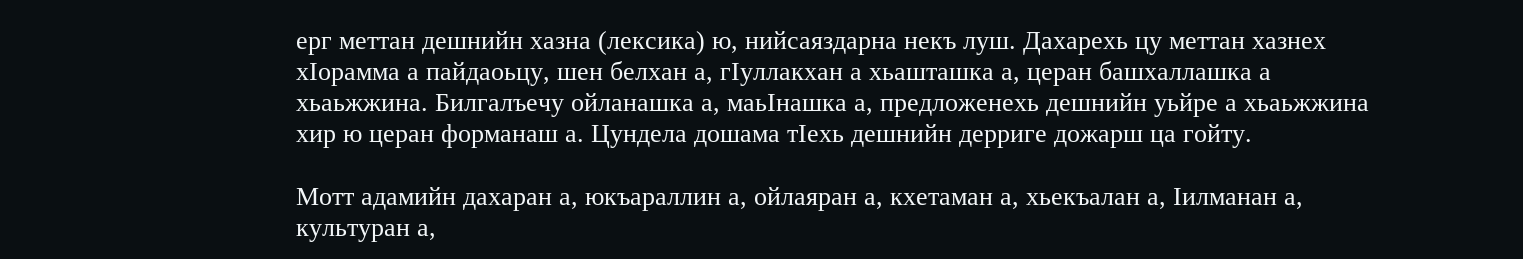ерг меттан дешнийн хазна (лексика) ю, нийсаяздарна некъ луш. Дахарехь цу меттан хазнех хIорамма а пайдаоьцу, шен белхан а, гIуллакхан а хьашташка а, церан башхаллашка а хьаьжжина. Билгалъечу ойланашка а, маьIнашка а, предложенехь дешнийн уьйре а хьаьжжина хир ю церан форманаш а. Цундела дошама тIехь дешнийн дерриге дожарш ца гойту.

Мотт адамийн дахаран а, юкъараллин а, ойлаяран а, кхетаман а, хьекъалан а, Iилманан а, культуран а,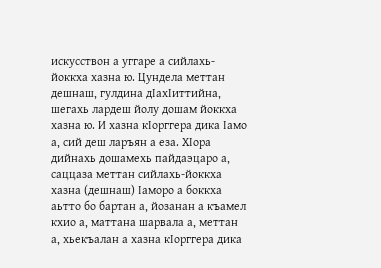искусствон а уггаре а сийлахь-йоккха хазна ю. Цундела меттан дешнаш, гулдина дIахIиттийна, шегахь лардеш йолу дошам йоккха хазна ю. И хазна кIорггера дика Iамо а, сий деш ларъян а еза. ХIора дийнахь дошамехь пайдаэцаро а, саццаза меттан сийлахь-йоккха хазна (дешнаш) Iаморо а боккха аьтто бо бартан а, йозанан а къамел кхио а, маттана шарвала а, меттан а, хьекъалан а хазна кIорггера дика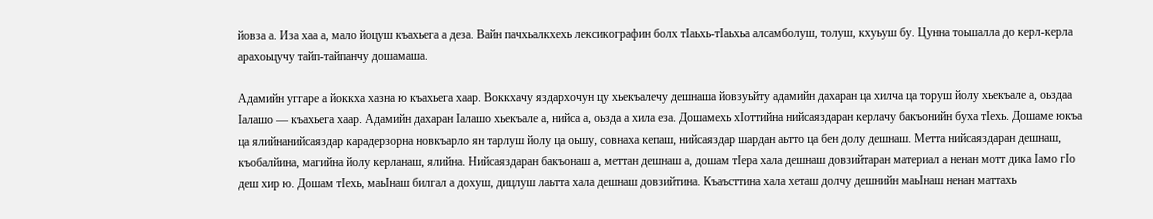йовза а. Иза хаа а, мало йоцуш къахьега а деза. Вайн пачхьалкхехь лексикографин болх тIаьхь-тIаьхьа алсамболуш, толуш, кхуьуш бу. Цунна тоьшалла до керл-керла арахоьцучу тайп-тайпанчу дошамаша.

Адамийн уггаре а йоккха хазна ю къахьега хаар. Воккхачу яздархочун цу хьекъалечу дешнаша йовзуьйту адамийн дахаран ца хилча ца торуш йолу хьекъале а, оьздаа Iалашо — къахьега хаар. Адамийн дахаран Iалашо хьекъале а, нийса а, оьзда а хила еза. Дошамехь хIоттийна нийсаяздаран керлачу бакъонийн буха тIехь. Дошаме юкъа ца ялийнанийсаяздар карадерзорна новкъарло ян тарлуш йолу ца оьшу, совнаха кепаш, нийсаяздар шардан аьтто ца бен долу дешнаш. Метта нийсаяздаран дешнаш, къобалйина, магийна йолу керланаш, ялийна. Нийсаяздаран бакъонаш а, меттан дешнаш а, дошам тIера хала дешнаш довзийтаран материал а ненан мотт дика Iамо гIо деш хир ю. Дошам тIехь, маьIнаш билгал а дохуш, дицлуш лаьтта хала дешнаш довзийтина. Къаъсттина хала хеташ долчу дешнийн маьIнаш ненан маттахь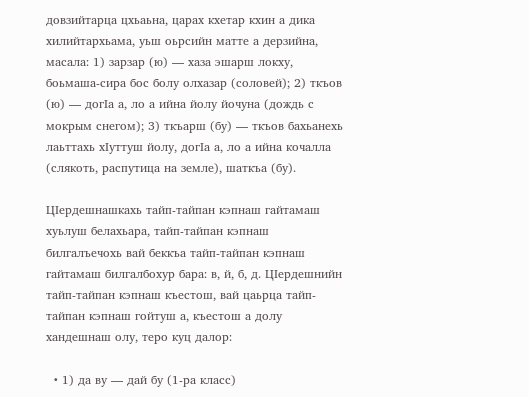довзийтарца цхьаьна, царах кхетар кхин а дика хилийтархьама, уьш оьрсийн матте а дерзийна, масала: 1) зарзар (ю) — хаза эшарш локху, боьмаша-сира бос болу олхазар (соловей); 2) ткъов (ю) — догIа а, ло а ийна йолу йочуна (дождь с мокрым снегом); 3) ткъарш (бу) — ткъов бахьанехь лаьттахь хIуттуш йолу, догIа а, ло а ийна кочалла (слякоть, распутица на земле), шаткъа (бу).

ЦIердешнашкахь тайп-тайпан кэпнаш гайтамаш хуьлуш белахьара, тайп-тайпан кэпнаш билгалъечохь вай беккъа тайп-тайпан кэпнаш гайтамаш билгалбохур бара: в, й, б, д. ЦIердешнийн тайп-тайпан кэпнаш къестош, вай цаьрца тайп-тайпан кэпнаш гойтуш а, къестош а долу хандешнаш олу, теро куц далор:

  • 1) да ву — дай бу (1-ра класс)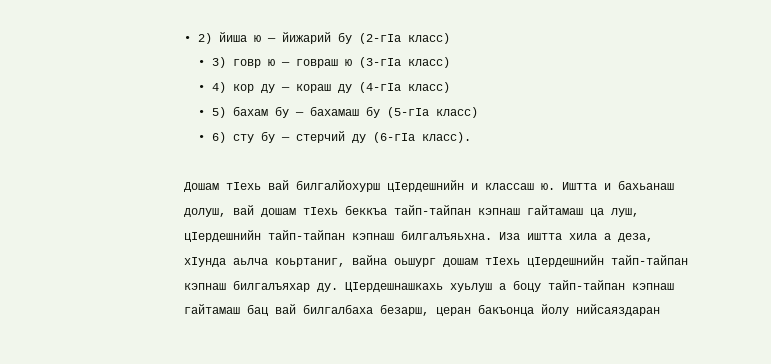• 2) йиша ю — йижарий бу (2-гIа класс)
  • 3) говр ю — говраш ю (3-гIа класс)
  • 4) кор ду — кораш ду (4-гIа класс)
  • 5) бахам бу — бахамаш бу (5-гIа класс)
  • 6) сту бу — стерчий ду (6-гIа класс).

Дошам тIехь вай билгалйохурш цIердешнийн и классаш ю. Иштта и бахьанаш долуш, вай дошам тIехь беккъа тайп-тайпан кэпнаш гайтамаш ца луш, цIердешнийн тайп-тайпан кэпнаш билгалъяьхна. Иза иштта хила а деза, хIунда аьлча коьртаниг, вайна оьшург дошам тIехь цIердешнийн тайп-тайпан кэпнаш билгалъяхар ду. ЦIердешнашкахь хуьлуш а боцу тайп-тайпан кэпнаш гайтамаш бац вай билгалбаха безарш, церан бакъонца йолу нийсаяздаран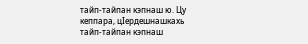тайп-тайпан кэпнаш ю. Цу кеппара, цIердешнашкахь тайп-тайпан кэпнаш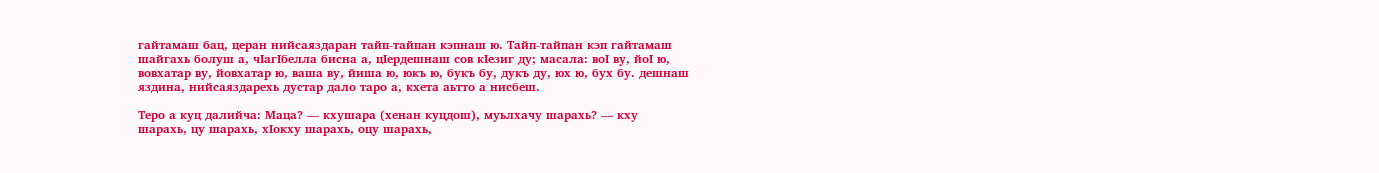гайтамаш бац, церан нийсаяздаран тайп-тайпан кэпнаш ю. Тайп-тайпан кэп гайтамаш шайгахь болуш а, чIагIбелла бисна а, цIердешнаш сов кIезиг ду; масала: воI ву, йоI ю, вовхатар ву, йовхатар ю, ваша ву, йиша ю, юкъ ю, букъ бу, дукъ ду, юх ю, бух бу. дешнаш яздина, нийсаяздарехь дустар дало таро а, кхета аьтто а нисбеш.

Теро а куц далийча: Маца? — кхушара (хенан куцдош), муьлхачу шарахь? — кху шарахь, цу шарахь, хIокху шарахь, оцу шарахь,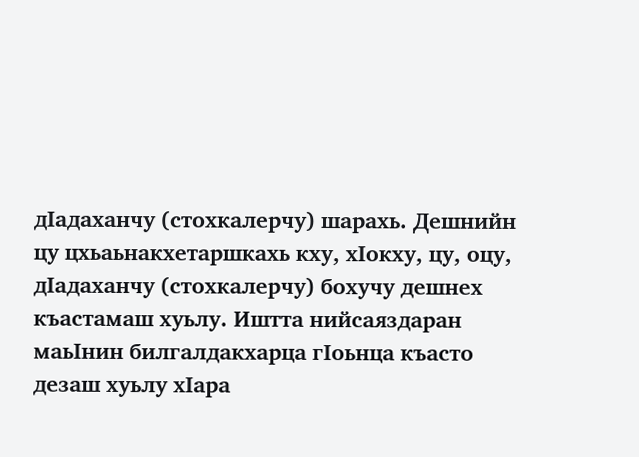дIадаханчу (стохкалерчу) шарахь. Дешнийн цу цхьаьнакхетаршкахь кху, хIокху, цу, оцу, дIадаханчу (стохкалерчу) бохучу дешнех къастамаш хуьлу. Иштта нийсаяздаран маьIнин билгалдакхарца гIоьнца къасто дезаш хуьлу хIара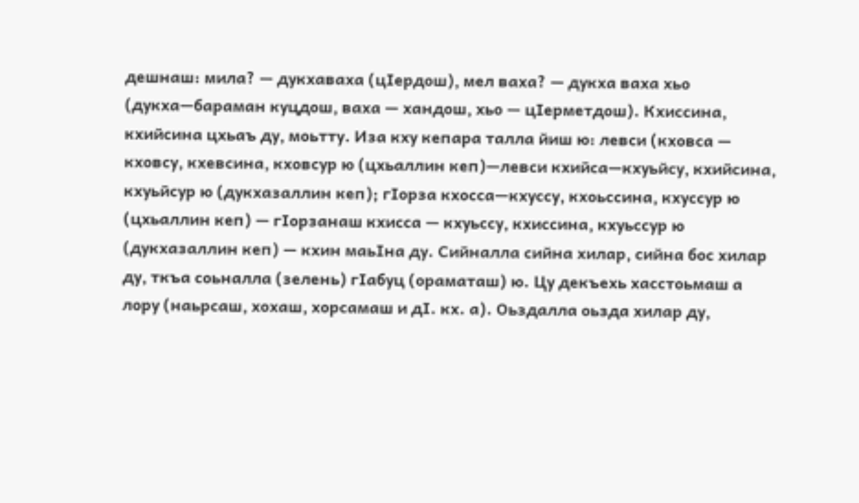дешнаш: мила? — дукхаваха (цIердош), мел ваха? — дукха ваха хьо (дукха—бараман куцдош, ваха — хандош, хьо — цIерметдош). Кхиссина, кхийсина цхьаъ ду, моьтту. Иза кху кепара талла йиш ю: левси (кховса — кховсу, кхевсина, кховсур ю (цхьаллин кеп)—левси кхийса—кхуьйсу, кхийсина, кхуьйсур ю (дукхазаллин кеп); гIорза кхосса—кхуссу, кхоьссина, кхуссур ю (цхьаллин кеп) — гIорзанаш кхисса — кхуьссу, кхиссина, кхуьссур ю (дукхазаллин кеп) — кхин маьIна ду. Сийналла сийна хилар, сийна бос хилар ду, ткъа соьналла (зелень) гIабуц (ораматаш) ю. Цу декъехь хасстоьмаш а лору (наьрсаш, хохаш, хорсамаш и дI. кх. а). Оьздалла оьзда хилар ду,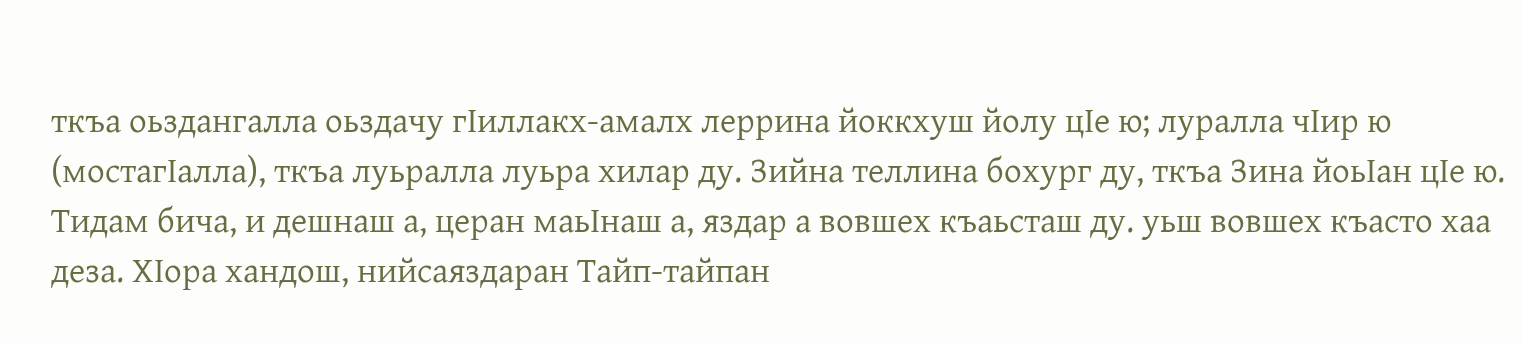ткъа оьздангалла оьздачу гIиллакх-амалх леррина йоккхуш йолу цIе ю; луралла чIир ю (мостагIалла), ткъа луьралла луьра хилар ду. Зийна теллина бохург ду, ткъа Зина йоьIан цIе ю. Тидам бича, и дешнаш а, церан маьIнаш а, яздар а вовшех къаьсташ ду. уьш вовшех къасто хаа деза. ХIора хандош, нийсаяздаран Тайп-тайпан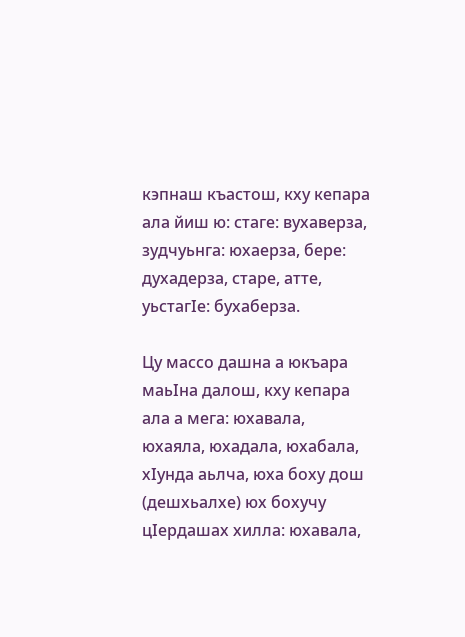кэпнаш къастош, кху кепара ала йиш ю: стаге: вухаверза, зудчуьнга: юхаерза, бере: духадерза, старе, атте, уьстагIе: бухаберза.

Цу массо дашна а юкъара маьIна далош, кху кепара ала а мега: юхавала, юхаяла, юхадала, юхабала, хIунда аьлча, юха боху дош (дешхьалхе) юх бохучу цIердашах хилла: юхавала,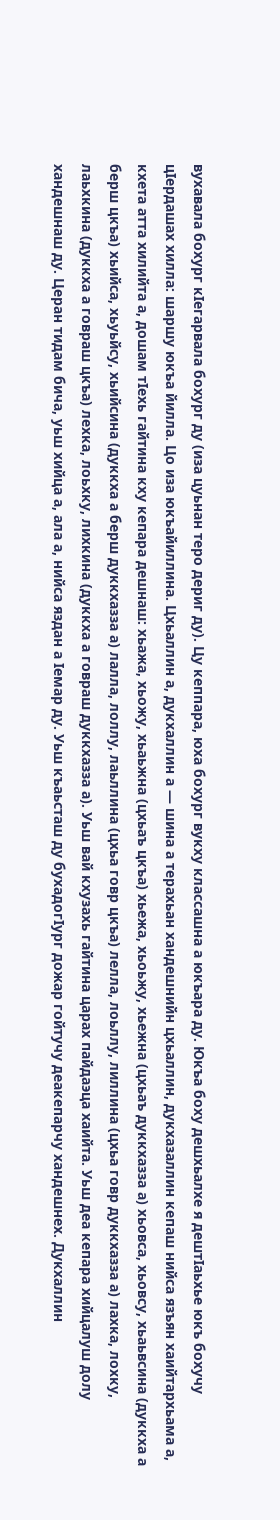вухавала бохург кIегарвала бохург ду (иза цуьнан теро дериг ду). Цу кеппара, юха бохург вукху классашна а юкъара ду. Юкъа боху дешхьалхе я дештIаьхье юкъ бохучу цIердашах хилла: шаршу юкъа йилла. Цо иза юкъайиллина. Цхьаллин а, дукхаллин а — шина а терахьан хандешнийн цхьаллин, дукхазаллин кепаш нийса язъян хаийтархьама а, кхета атта хилийта а, дошам тIехь гайтина кху кепара дешнаш: хьажа, хьожу, хьаьжна (цхьаъ цкъа) хьежа, хьоьжу, хьежна (цхьаъ дуккхазза а) хьовса, хьовсу, хьаьвсина (дуккха а берш цкъа) хьийса, хьуьйсу, хьийсина (дуккха а берш дуккхазза а) лалла, лоллу, лаьллина (цхьа говр цкъа) лелла, лоьллу, лиллина (цхьа говр дуккхазза а) лахка, лохку, лаьхкина (дуккха а говраш цкъа) лехка, лоьхку, лихкина (дуккха а говраш дуккхазза а). Уьш вай кхузахь гайтина царах пайдаэца хаийта. Уьш деа кепара хийцалуш долу хандешнаш ду. Церан тидам бича, уьш хийца а, ала а, нийса яздан а Iемар ду. Уьш къаьсташ ду бухадогIург дожар гойтучу деакепарчу хандешнех. Дукхаллин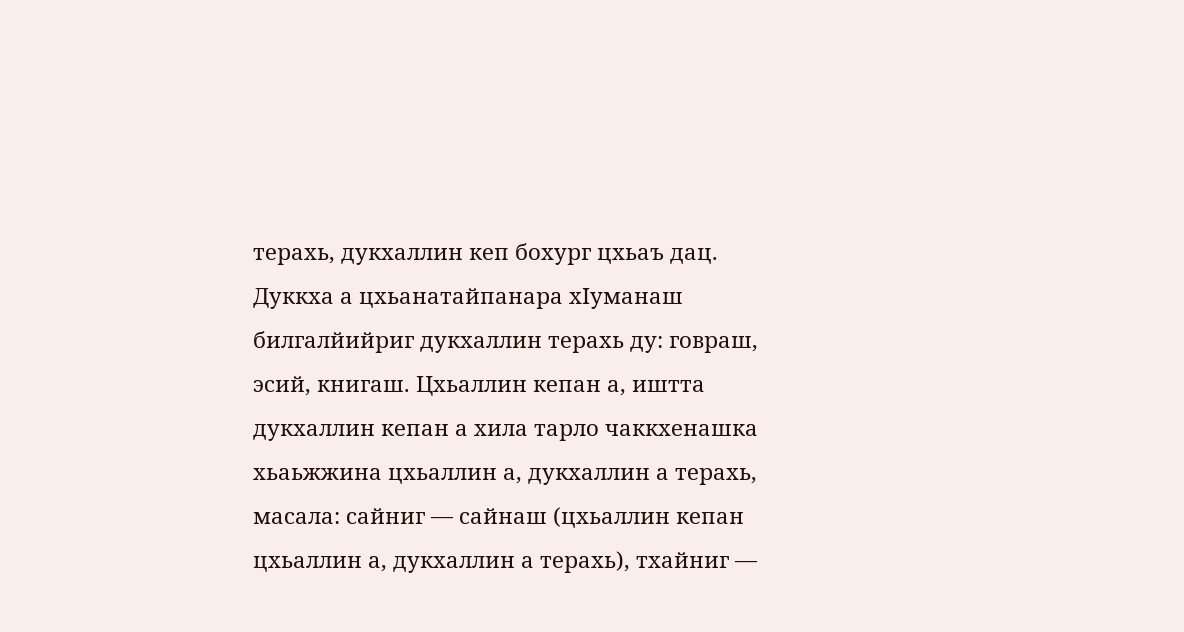терахь, дукхаллин кеп бохург цхьаъ дац. Дуккха а цхьанатайпанара хIуманаш билгалйийриг дукхаллин терахь ду: говраш, эсий, книгаш. Цхьаллин кепан а, иштта дукхаллин кепан а хила тарло чаккхенашка хьаьжжина цхьаллин а, дукхаллин а терахь, масала: сайниг — сайнаш (цхьаллин кепан цхьаллин а, дукхаллин а терахь), тхайниг —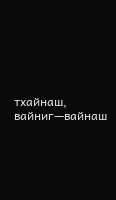тхайнаш, вайниг—вайнаш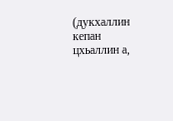(дукхаллин кепан цхьаллин а,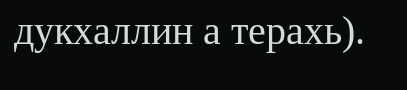дукхаллин а терахь).